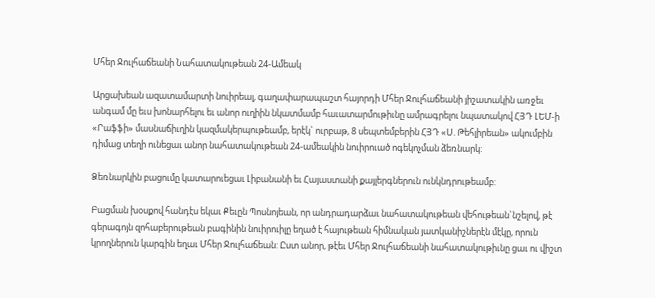Մհեր Ջուլհաճեանի Նահատակութեան 24-Ամեակ

Արցախեան ազատամարտի նուիրեալ, գաղափարապաշտ հայորդի Մհեր Ջուլհաճեանի յիշատակին առջեւ անգամ մը եւս խոնարհելու եւ անոր ուղիին նկատմամբ հաւատարմութիւնը ամրագրելու նպատակով ՀՅԴ ԼԵՄ-ի «Րաֆֆի» մասնաճիւղին կազմակերպութեամբ, երէկ` ուրբաթ, 8 սեպտեմբերին ՀՅԴ «Ս. Թեհլիրեան» ակումբին դիմաց տեղի ունեցաւ անոր նահատակութեան 24-ամեակին նուիրուած ոգեկոչման ձեռնարկ:

Ձեռնարկին բացումը կատարուեցաւ Լիբանանի եւ Հայաստանի քայլերգներուն ունկնդրութեամբ:

Բացման խօսքով հանդէս եկաւ Քեւըն Պոսնոյեան, որ անդրադարձաւ նահատակութեան վեհութեան`նշելով, թէ գերագոյն զոհաբերութեան բագինին նուիրուիլը եղած է հայութեան հիմնական յատկանիշներէն մէկը, որուն կրողներուն կարգին եղաւ Մհեր Ջուլհաճեան: Ըստ անոր, թէեւ Մհեր Ջուլհաճեանի նահատակութիւնը ցաւ ու վիշտ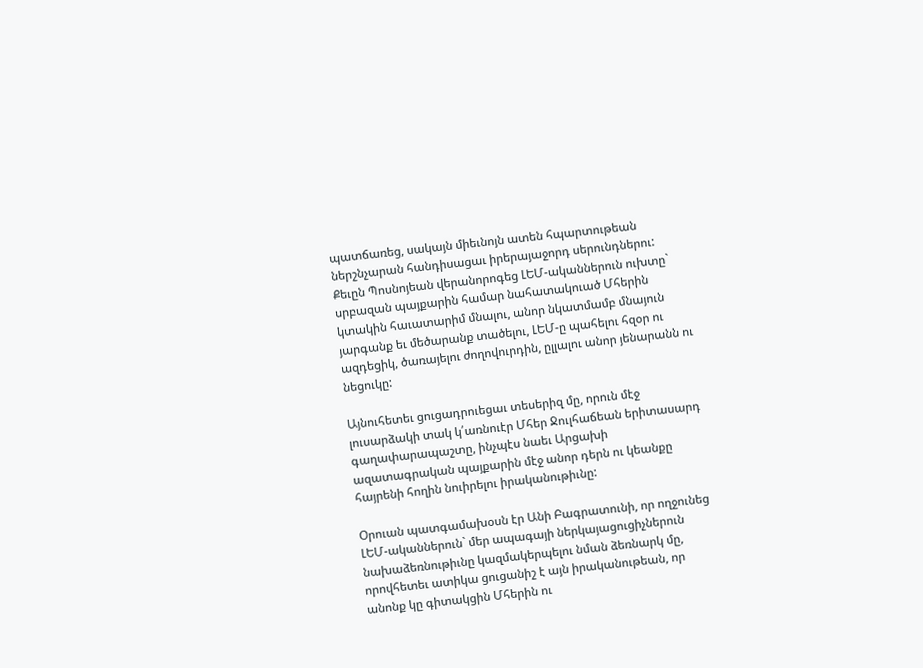պատճառեց, սակայն միեւնոյն ատեն հպարտութեան ներշնչարան հանդիսացաւ իրերայաջորդ սերունդներու: Քեւըն Պոսնոյեան վերանորոգեց ԼԵՄ-ականներուն ուխտը` սրբազան պայքարին համար նահատակուած Մհերին կտակին հաւատարիմ մնալու, անոր նկատմամբ մնայուն յարգանք եւ մեծարանք տածելու, ԼԵՄ-ը պահելու հզօր ու ազդեցիկ, ծառայելու ժողովուրդին, ըլլալու անոր յենարանն ու նեցուկը:

Այնուհետեւ ցուցադրուեցաւ տեսերիզ մը, որուն մէջ լուսարձակի տակ կ՛առնուէր Մհեր Ջուլհաճեան երիտասարդ գաղափարապաշտը, ինչպէս նաեւ Արցախի ազատագրական պայքարին մէջ անոր դերն ու կեանքը հայրենի հողին նուիրելու իրականութիւնը:

Օրուան պատգամախօսն էր Անի Բագրատունի, որ ողջունեց ԼԵՄ-ականներուն` մեր ապագայի ներկայացուցիչներուն նախաձեռնութիւնը կազմակերպելու նման ձեռնարկ մը, որովհետեւ ատիկա ցուցանիշ է այն իրականութեան, որ անոնք կը գիտակցին Մհերին ու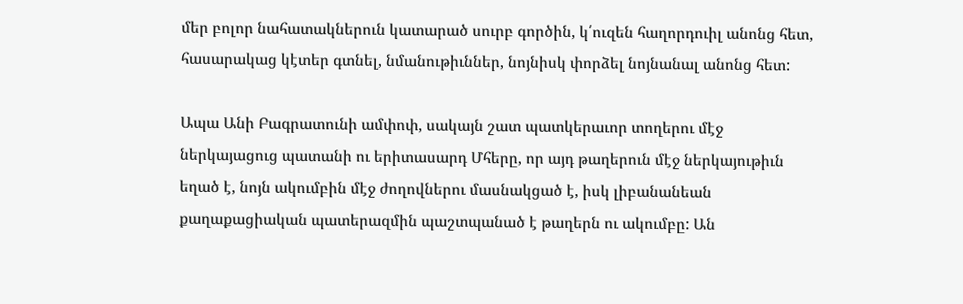մեր բոլոր նահատակներուն կատարած սուրբ գործին, կ՛ուզեն հաղորդուիլ անոնց հետ, հասարակաց կէտեր գտնել, նմանութիւններ, նոյնիսկ փորձել նոյնանալ անոնց հետ:

Ապա Անի Բագրատունի ամփոփ, սակայն շատ պատկերաւոր տողերու մէջ ներկայացուց պատանի ու երիտասարդ Մհերը, որ այդ թաղերուն մէջ ներկայութիւն եղած է, նոյն ակումբին մէջ ժողովներու մասնակցած է, իսկ լիբանանեան քաղաքացիական պատերազմին պաշտպանած է թաղերն ու ակումբը: Ան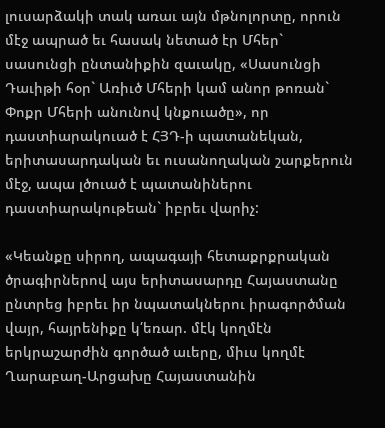լուսարձակի տակ առաւ այն մթնոլորտը, որուն մէջ ապրած եւ հասակ նետած էր Մհեր` սասունցի ընտանիքին զաւակը, «Սասունցի Դաւիթի հօր` Առիւծ Մհերի կամ անոր թոռան` Փոքր Մհերի անունով կնքուածը», որ դաստիարակուած է ՀՅԴ-ի պատանեկան, երիտասարդական եւ ուսանողական շարքերուն մէջ, ապա լծուած է պատանիներու դաստիարակութեան` իբրեւ վարիչ:

«Կեանքը սիրող, ապագայի հետաքրքրական ծրագիրներով այս երիտասարդը Հայաստանը ընտրեց իբրեւ իր նպատակներու իրագործման վայր, հայրենիքը կ՛եռար. մէկ կողմէն երկրաշարժին գործած աւերը, միւս կողմէ Ղարաբաղ-Արցախը Հայաստանին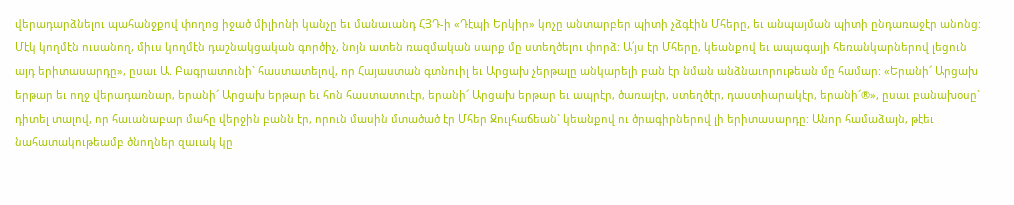վերադարձնելու պահանջքով փողոց իջած միլիոնի կանչը եւ մանաւանդ ՀՅԴ-ի «Դէպի Երկիր» կոչը անտարբեր պիտի չձգէին Մհերը, եւ անպայման պիտի ընդառաջէր անոնց: Մէկ կողմէն ուսանող, միւս կողմէն դաշնակցական գործիչ, նոյն ատեն ռազմական սարք մը ստեղծելու փորձ: Ա՛յս էր Մհերը, կեանքով եւ ապագայի հեռանկարներով լեցուն այդ երիտասարդը», ըսաւ Ա. Բագրատունի` հաստատելով, որ Հայաստան գտնուիլ եւ Արցախ չերթալը անկարելի բան էր նման անձնաւորութեան մը համար: «Երանի՜ Արցախ երթար եւ ողջ վերադառնար, երանի՜ Արցախ երթար եւ հոն հաստատուէր, երանի՜ Արցախ երթար եւ ապրէր, ծառայէր, ստեղծէր, դաստիարակէր, երանի՜®», ըսաւ բանախօսը` դիտել տալով, որ հաւանաբար մահը վերջին բանն էր, որուն մասին մտածած էր Մհեր Ջուլհաճեան` կեանքով ու ծրագիրներով լի երիտասարդը: Անոր համաձայն, թէեւ նահատակութեամբ ծնողներ զաւակ կը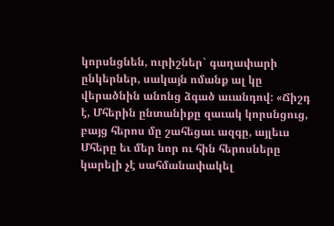կորսնցնեն, ուրիշներ` գաղափարի ընկերներ, սակայն ոմանք ալ կը վերածնին անոնց ձգած աւանդով: «Ճիշդ է, Մհերին ընտանիքը զաւակ կորսնցուց, բայց հերոս մը շահեցաւ ազգը, այլեւս Մհերը եւ մեր նոր ու հին հերոսները կարելի չէ սահմանափակել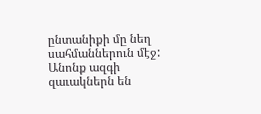ընտանիքի մը նեղ սահմաններուն մէջ: Անոնք ազգի զաւակներն են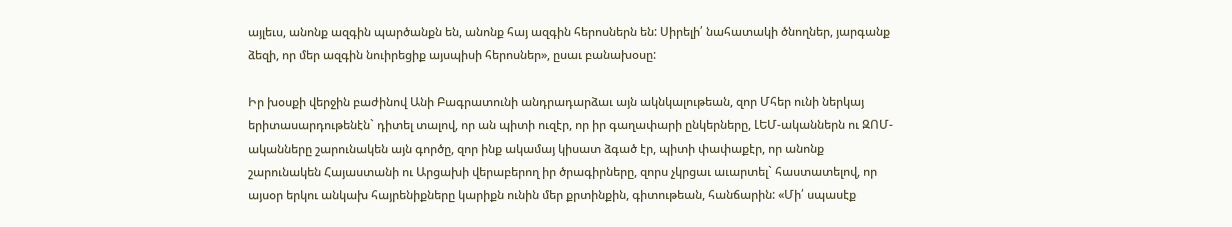այլեւս, անոնք ազգին պարծանքն են, անոնք հայ ազգին հերոսներն են: Սիրելի՛ նահատակի ծնողներ, յարգանք ձեզի, որ մեր ազգին նուիրեցիք այսպիսի հերոսներ», ըսաւ բանախօսը:

Իր խօսքի վերջին բաժինով Անի Բագրատունի անդրադարձաւ այն ակնկալութեան, զոր Մհեր ունի ներկայ երիտասարդութենէն` դիտել տալով, որ ան պիտի ուզէր, որ իր գաղափարի ընկերները, ԼԵՄ-ականներն ու ԶՈՄ-ականները շարունակեն այն գործը, զոր ինք ակամայ կիսատ ձգած էր, պիտի փափաքէր, որ անոնք շարունակեն Հայաստանի ու Արցախի վերաբերող իր ծրագիրները, զորս չկրցաւ աւարտել` հաստատելով, որ այսօր երկու անկախ հայրենիքները կարիքն ունին մեր քրտինքին, գիտութեան, հանճարին: «Մի՛ սպասէք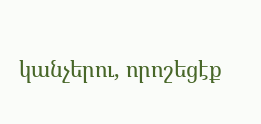կանչերու, որոշեցէք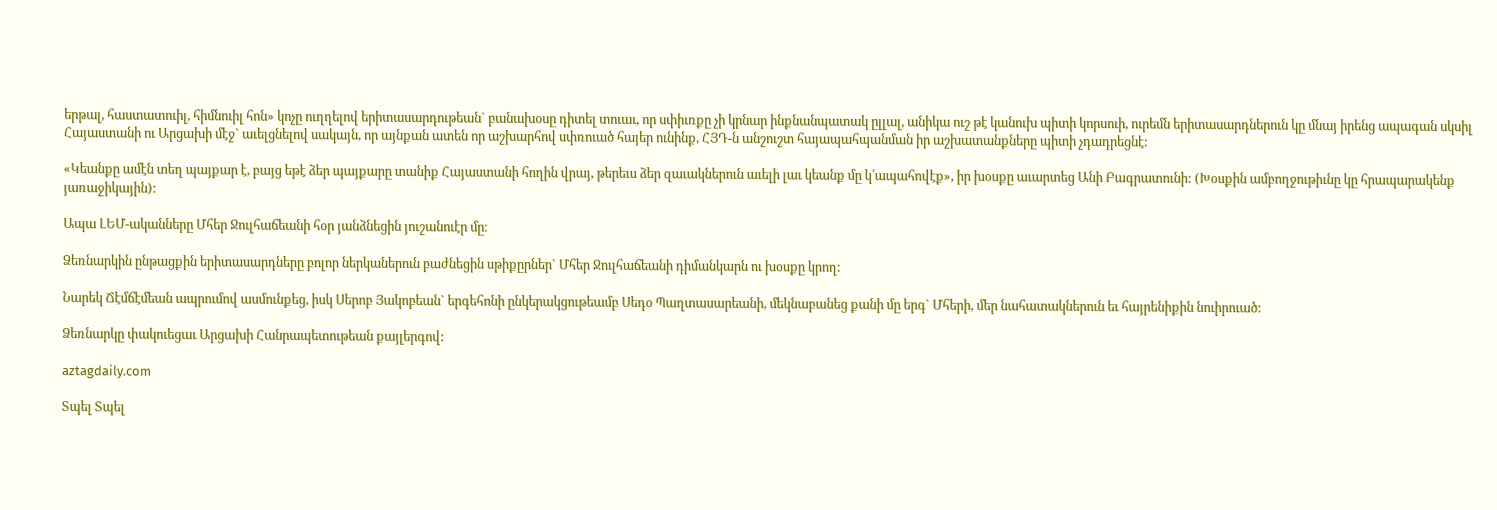երթալ, հաստատուիլ, հիմնուիլ հոն» կոչը ուղղելով երիտասարդութեան` բանախօսը դիտել տուաւ, որ սփիւռքը չի կրնար ինքնանպատակ ըլլալ, անիկա ուշ թէ կանուխ պիտի կորսուի, ուրեմն երիտասարդներուն կը մնայ իրենց ապագան սկսիլ Հայաստանի ու Արցախի մէջ` աւելցնելով սակայն, որ այնքան ատեն որ աշխարհով սփռուած հայեր ունինք, ՀՅԴ-ն անշուշտ հայապահպանման իր աշխատանքները պիտի չդադրեցնէ:

«Կեանքը ամէն տեղ պայքար է, բայց եթէ ձեր պայքարը տանիք Հայաստանի հողին վրայ, թերեւս ձեր զաւակներուն աւելի լաւ կեանք մը կ՛ապահովէք», իր խօսքը աւարտեց Անի Բագրատունի: (Խօսքին ամբողջութիւնը կը հրապարակենք յառաջիկային):

Ապա ԼԵՄ-ականները Մհեր Ջուլհաճեանի հօր յանձնեցին յուշանուէր մը։

Ձեռնարկին ընթացքին երիտասարդները բոլոր ներկաներուն բաժնեցին սթիքըրներ` Մհեր Ջուլհաճեանի դիմանկարն ու խօսքը կրող:

Նարեկ Ճէմճէմեան ապրումով ասմունքեց, իսկ Սերոբ Յակոբեան` երգեհոնի ընկերակցութեամբ Սեդօ Պաղտասարեանի, մեկնաբանեց քանի մը երգ` Մհերի, մեր նահատակներուն եւ հայրենիքին նուիրուած:

Ձեռնարկը փակուեցաւ Արցախի Հանրապետութեան քայլերգով:

aztagdaily.com

Տպել Տպել